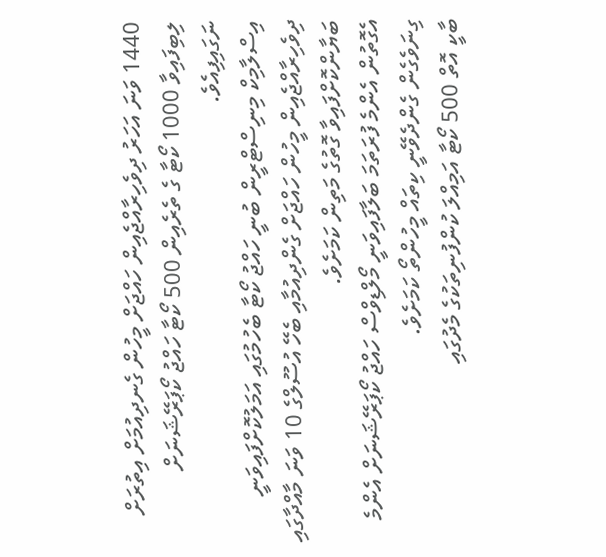1440 ވަނަ އަހަރު ދިވެހިރާއްޖެއިން ހައްޖަށް މީހުން ގެނދިއުމަށް އިތުރަށް ލިބިފައިވާ 1000 ކޯޓާ ގެ ތެރެއިން 500 ކޯޓާ ހައްޖު ކޯޕަރޭޝަނަށް ނަގައިފިއެވެ.
އިސްލާމިކް މިނިސްޓްރީން ބުނީ ހައްޖު ކޯޓާ ބެހުމުގައި އަމަލުކޮށްފައިވަނީ ދިވެހިރާއްޖެއިން މީހުން ހައްޖަށް ގެންދިއުމާއި ބެހޭ އުސޫލްގެ 10 ވަނަ މާއްދާގައި ބަޔާންކޮށްފައިވާ ގޮތުގެ މަތިން ކަމަށެވެ.
އެގޮތުން އެންމެ ފުރަތަމަ ބަލާފައިވަނީ މޯލްޑިވްސް ހައްޖު ކޯޕަރޭޝަނަށް އެންމެ ގިނަވެގެން ގެންދެވޭނީ ކިތައް މީހުންތޯ ކަމަށެވެ.
ބާކީ އޮތް 500 ކޯޓާ އަމިއްލަ ކުންފުނިތަކުގެ މެދުގައި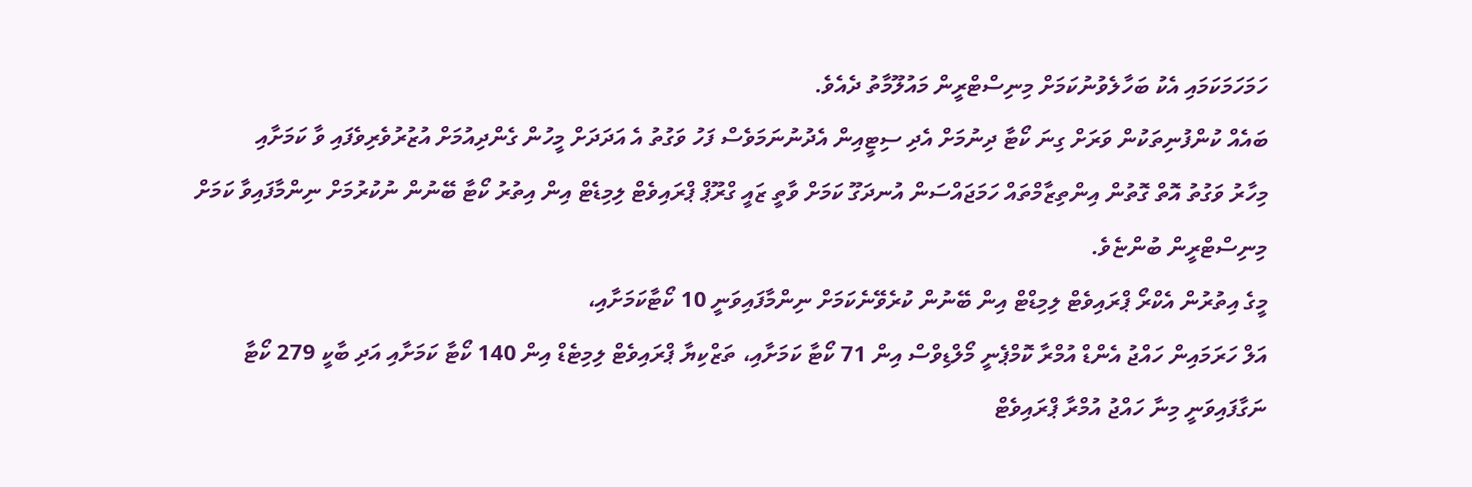ހަމަހަމަކަމައި އެކު ބަހާލެވުނުކަމަށް މިނިސްޓްރީން މައުލޫމާތު ދެއެވެ.
ބައެއް ކުންފުނިތަކުން ވަރަށް ގިނަ ކޯޓާ ދިނުމަށް އެދި ސިޓީއިން އެދުނުނަމަވެސް ފަހު ވަގުތު އެ އަދަދަށް މީހުން ގެންދިއުމަށް އުޒުރުވެރިވެފައި ވާ ކަމަށާއި
މިހާރު ވަގުތު އޮތް ގޮތުން އިންތިޒާމްތައް ހަމަޖައްސަން އުނދަގޫ ކަމަށް ވާތީ ޒައީ ގްރޫޕް ޕްރައިވެޓް ލިމިޑެޓް އިން އިތުރު ކޯޓާ ބޭނުން ނުކުރުމަށް ނިންމާފައިވާ ކަމަށް މިނިސްޓްރީން ބުންޏެވެ.
މީގެ އިތުރުން އެކްރޯ ޕްރައިވެޓް ލިމިޑްޓް އިން ބޭނުން ކުރެވޭނެކަމަށް ނިންމާފައިވަނީ 10 ކޯޓާކަމަށާއި،
އަލް ހަރަމައިން ހައްޖު އެންޑް އުމްރާ ކޮމްޕެނީ މޯލްޑިވްސް އިން 71 ކޯޓާ ކަމަށާއި، ތަޒްކިޔާ ޕްރައިވެޓް ލިމިޓެޑް އިން 140 ކޯޓާ ކަމަށާއި އަދި ބާކީ 279 ކޯޓާ ނަގާފައިވަނީ މިނާ ހައްޖު އުމްރާ ޕްރައިވެޓް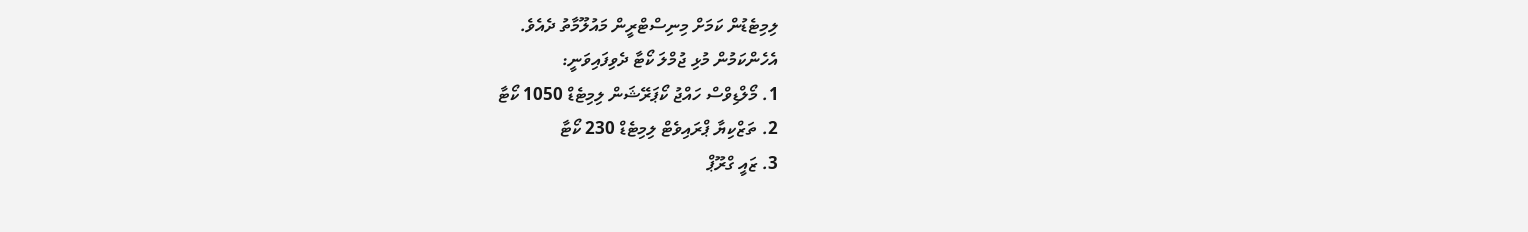ލިމިޓެޑުން ކަމަށް މިނިސްޓްރީން މައުލޫމާތު ދެއެވެ.
އެހެންކަމުން މުޅި ޖުމްލަ ކޯޓާ ދެވިފައިވަނީ:
1. މޯލްޑިވްސް ހައްޖު ކޯޕަރޭޝަން ލިމިޓެޑް 1050 ކޯޓާ
2. ތަޒްކިޔާ ޕްރައިވެޓް ލިމިޓެޑް 230 ކޯޓާ
3. ޒައީ ގްރޫޕް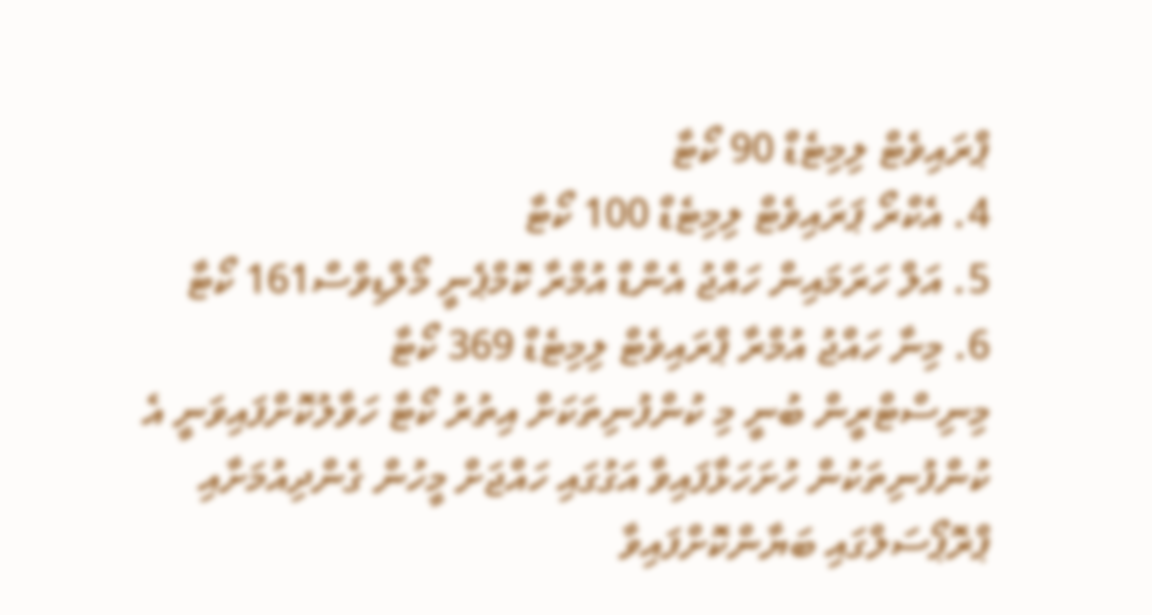ޕްރައިވެޓް ލިމިޓެޑް 90 ކޯޓާ
4. އެކްރޯ ޕަރައިވެޓް ލިމިޓެޑް 100 ކޯޓާ
5. އަލް ހަރަމައިން ހައްޖު އެންޑް އުމްރާ ކޮމްޕެނީ މޯލްޑިވްސް161 ކޯޓާ
6. މިނާ ހައްޖު އުމްރާ ޕްރައިވެޓް ލިމިޓެޑް 369 ކޯޓާ
މިނިސްޓްރީން ބުނީ މި ކުންފުނިތަކަށް އިތުރު ކޯޓާ ހަވާލުކޮށްފައިވަނީ އެ ކުންފުނިތަކުން ހުށަހަޅާފައިވާ އަގުގައި ހައްޖަށް މީހުން ގެންދިއުމަށާއި ޕްރޮޕޯސަލްގައި ބަޔާންކޮށްފައިވާ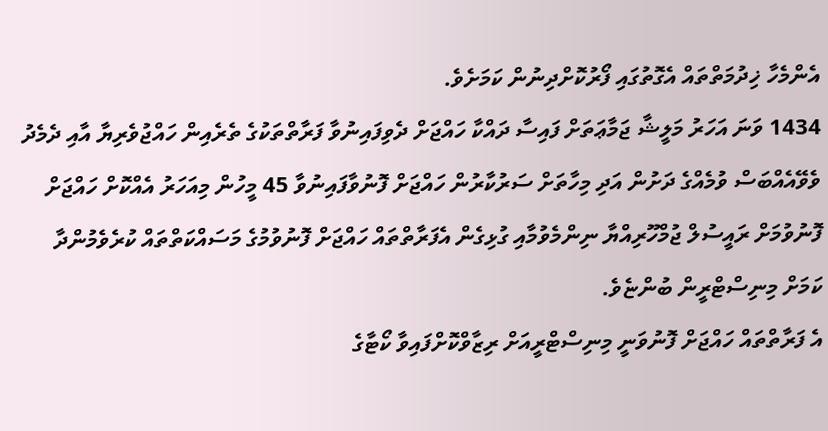އެންމެހާ ޚިދުމަތްތައް އެގޮތުގައި ފޯރުކޮށްދިނުން ކަމަށެވެ.
1434 ވަނަ އަހަރު މަލީޝާ ޖަމާޢަތަށް ފައިސާ ދައްކާ ހައްޖަށް ދެވިފައިނުވާ ފަރާތްތަކުގެ ތެރެއިން ހައްޖުވެރިޔާ އާއި ދެމެދު ވެވޭއެއްބަސް ވުމެއްގެ ދަށުން އަދި މިހާތަށް ސަރުކާރުން ހައްޖަށް ފޮނުވާފައިނުވާ 45 މީހުން މިއަހަރު އެއްކޮށް ހައްޖަށް ފޮނުވުމަށް ރައީސުލް ޖުމްހޫރިއްޔާ ނިންމެވުމާއި ގުޅިގެން އެފަރާތްތައް ހައްޖަށް ފޮނުވުމުގެ މަސައްކަތްތައް ކުރެވެމުންދާ ކަމަށް މިނިސްޓްރީން ބުންޏެވެ.
އެ ފަރާތްތައް ހައްޖަށް ފޮނުވަނީ މިނިސްޓްރީއަށް ރިޒާވްކޮށްފައިވާ ކޯޓާގެ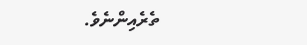ތެރެއިންނެވެ.